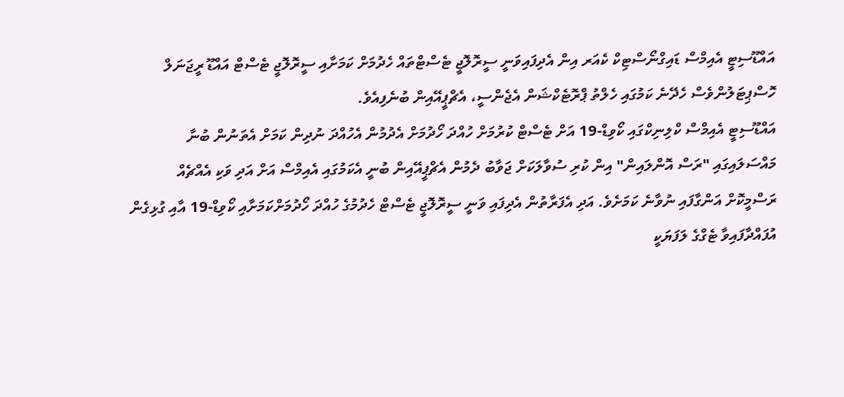އައްޑޫސިޓީ އެއިމްސް ޑައިގްނޯސްޓިކް ކެއަރ އިން އެދިފައިވަނީ ސީރޮލޮޖީ ޓެސްޓްތައް ހެދުމަށް ކަމަށާއި ސީރޮލޮޖީ ޓެސްޓް އައްޑޫ ރީޖަނަލް ހޮސްޕިޓަލުންވެސް ހެދޭނެ ކަމުގައި ހެލްތު ޕްރޮޓެކްޝަން އެޖެންސީ، އެޗްޕީއޭއިން ބުނެފިއެވެ.
އައްޑޫސިޓީ އެއިމްސް ކްލިނިކްގައި ކޯވިޑް-19 އަށް ޓެސްޓް ކުރުމަށް ހުއްދަ ހޯދުމަށް އެދުމުން އެހުއްދަ ނުދިން ކަމަށް އެތަނުން ބުނާ މައްސަލައިގައި "ރަސް އޮންލައިން" އިން ކުރި ސުވާލަކަށް ޖަވާބު ދެމުން އެޗްޕީއޭއިން ބުނީ އެކަމުގައި އެއިމްސް އަށް އަދި ވަކި އެއްޗެއް ރަސްމީކޮށް އަންގާފައި ނުވާނެ ކަމަށެވެ. އަދި އެފަރާތުން އެދިފައި ވަނީ ސީރޮލޮޖީ ޓެސްޓް ހެދުމުގެ ހުއްދަ ހޯދުމަށްކަމަށާއި ކޯވިޑް-19 އާއި ގުޅިގެން އުފައްދާފައިވާ ޓެގްގެ ލަފަޔަކީ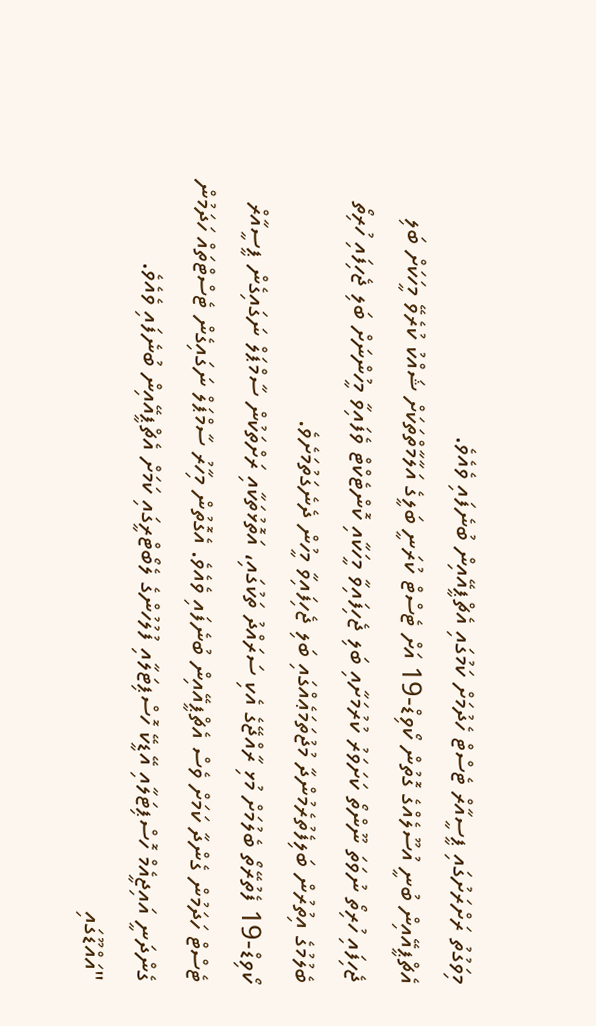މިވަގުތު ރަށްރަށުގައި ޕީސީއާރް ޓެސްޓް ހެދުމަށް ކަމުގައި އެޗްޕީއޭއިން ބުނެފައި ވެއެވެ.
އެޗްޕީއޭއިން ބުނީ އުސޫލެއްގެ ގޮތުން ކޯވިޑް-19 އަށް ޓެސްޓް ކުރަނީ ބަލީގެ އަލާމާތްތަކަށް ޝައްކު ކުރެވޭ މީހަކަށް ބަލި ޖެހިފައި ހުރިތޯ ނުވަތަ ނޫންތޯ ކަށަވަރު ކުރުމަށާއި ބަލި ޖެހިފައިވާ މީހަކާއި ކޮންޓެކްޓް ވެފައިވާ މީހުންނަށް ބަލި ޖެހިފައި ހުރިތޯ ބެލުމުގެ އިތުރުން ބަލިފެތުރެމުންދާ މުޖުތަމަޢެއްގައި ބަލި ޖެހިފައިވާ މީހުން ދެނެގަތުމަށެވެ.
ކޯވިޑް-19 ފެތުރޭތޯ ބެލުމަށް މުޅި ރާއްޖޭގެ އެކި ސަރައްދު ތަކުގައި، އަތޮޅުތަކާއި ރަށްތަކުން ސާމްޕަލް ނަގައިގެން ޕީސީއާރް ޓެސްޓް ހަދަމުން ގެންދާ ކަމަށް ވެސް އެޗްޕީއޭއިން ބުނެފައި ވެއެވެ. އެގޮތުން މިހާރު ސާމްޕަލް ނަގައިގެން ޓެސްޓްތައް ހަދަމުން ގެންދަނީ އައިޖީއެމް ހޮސްޕިޓަލާއި އޭޑީކޭ ހޮސްޕިޓަލާއި ފުލުހުންގެ ލެބޯޓްރީގައި ކަމަށް އެޗްޕީއޭއިން ބުނެފައި ވެއެވެ.
"އައްޑޫގައި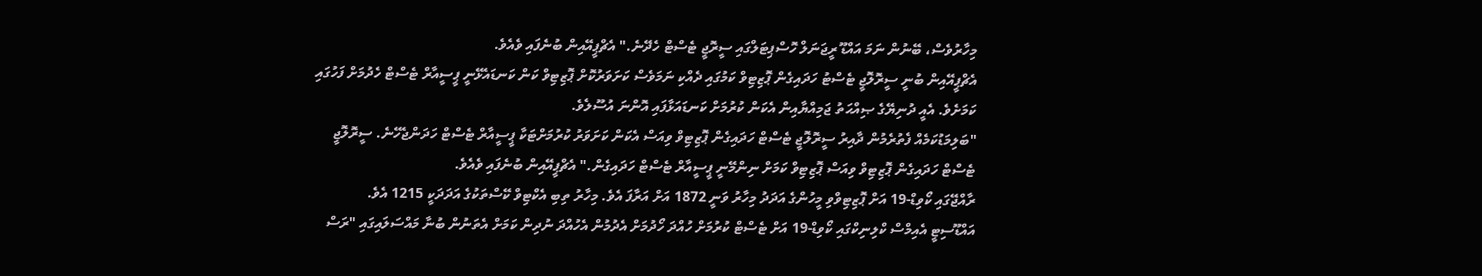މިހާރުވެސް، ބޭނުން ނަމަ އައްޑޫ ރީޖަނަލް ހޮސްޕިޓަލްގައި ސީރޮޖީ ޓެސްޓް ހެދޭނެ." އެޗްޕީއޭއިން ބުނެފައި ވެއެވެ.
އެޗްޕީއޭއިން ބުނީ ސީރޮލޮޖީ ޓެސްޓު ހަދައިގެން ޕޮޒިޓިވް ކަމުގައި ދެއްކި ނަމަވެސް ކަށަވަރުކޮށް ޕޮޒިޓިވް ކަން ކަނޑައެޅޭނީ ޕީސީއާރް ޓެސްޓް ހެދުމަށް ފަހުގައި ކަމަށެވެ. އެއީ ދުނިޔޭގެ ޞިއްޙަތު ޖަމިއްޔާއިން އެކަން ކުރުމަށް ކަނޑައަޅާފައި އޮންނަ އުސޫލެވެ.
"ބަލިމަޑުކަމެއް ފެތުރެމުން ދާއިރު ސީރޮލޮޖީ ޓެސްޓް ހަދައިގެން ޕޮޒިޓިވް ވިއަސް އެކަން ކަށަވަރު ކުރުމަށްޓަކާ ޕީސީއާރް ޓެސްޓް ހަދަންޖެހޭނެ. ސީރޮލޮޖީ ޓެސްޓް ހަދައިގެން ޕޮޒިޓިވް ވިއަސް ޕޮޒިޓިވް ކަމަށް ނިންމޭނީ ޕީސީއާރް ޓެސްޓް ހަދައިގެން." އެޗްޕީއޭއިން ބުނެފައި ވެއެވެ.
ރާއްޖޭގައި ކޯވިޑް-19 އަށް ޕޮޒިޓިވްވި މީހުންގެ އަދަދު މިހާރު ވަނީ 1872 އަށް އަރާފަ އެވެ. މިހާރު ތިބި އެކްޓިވް ކޭސްތަކުގެ އަދަދަކީ 1215 އެވެ.
އައްޑޫސިޓީ އެއިމްސް ކްލިނިކްގައި ކޯވިޑް-19 އަށް ޓެސްޓް ކުރުމަށް ހުއްދަ ހޯދުމަށް އެދުމުން އެހުއްދަ ނުދިން ކަމަށް އެތަނުން ބުނާ މައްސަލައިގައި "ރަސް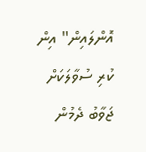އޮންލައިން" އިން ކުރި ސުވާލަކަށް ޖަވާބު ދެމުން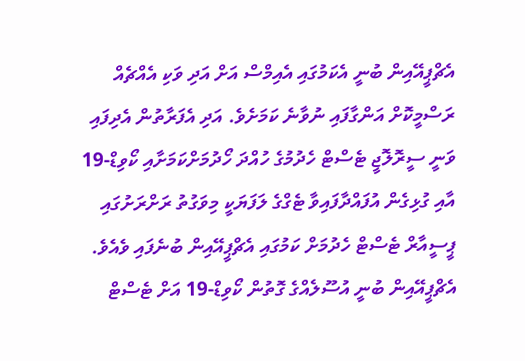އެޗްޕީއޭއިން ބުނީ އެކަމުގައި އެއިމްސް އަށް އަދި ވަކި އެއްޗެއް ރަސްމީކޮށް އަންގާފައި ނުވާނެ ކަމަށެވެ. އަދި އެފަރާތުން އެދިފައި ވަނީ ސީރޮލޮޖީ ޓެސްޓް ހެދުމުގެ ހުއްދަ ހޯދުމަށްކަމަށާއި ކޯވިޑް-19 އާއި ގުޅިގެން އުފައްދާފައިވާ ޓެގްގެ ލަފަޔަކީ މިވަގުތު ރަށްރަށުގައި ޕީސީއާރް ޓެސްޓް ހެދުމަށް ކަމުގައި އެޗްޕީއޭއިން ބުނެފައި ވެއެވެ.
އެޗްޕީއޭއިން ބުނީ އުސޫލެއްގެ ގޮތުން ކޯވިޑް-19 އަށް ޓެސްޓް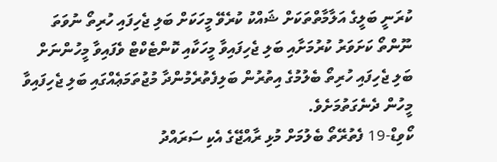ކުރަނީ ބަލީގެ އަލާމާތްތަކަށް ޝައްކު ކުރެވޭ މީހަކަށް ބަލި ޖެހިފައި ހުރިތޯ ނުވަތަ ނޫންތޯ ކަށަވަރު ކުރުމަށާއި ބަލި ޖެހިފައިވާ މީހަކާއި ކޮންޓެކްޓް ވެފައިވާ މީހުންނަށް ބަލި ޖެހިފައި ހުރިތޯ ބެލުމުގެ އިތުރުން ބަލިފެތުރެމުންދާ މުޖުތަމަޢެއްގައި ބަލި ޖެހިފައިވާ މީހުން ދެނެގަތުމަށެވެ.
ކޯވިޑް-19 ފެތުރޭތޯ ބެލުމަށް މުޅި ރާއްޖޭގެ އެކި ސަރައްދު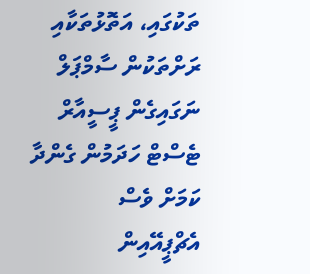ތަކުގައި، އަތޮޅުތަކާއި ރަށްތަކުން ސާމްޕަލް ނަގައިގެން ޕީސީއާރް ޓެސްޓް ހަދަމުން ގެންދާ ކަމަށް ވެސް އެޗްޕީއޭއިން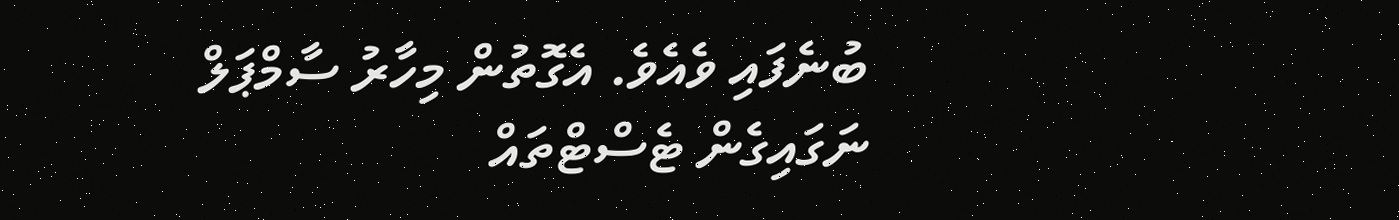ބުނެފައި ވެއެވެ. އެގޮތުން މިހާރު ސާމްޕަލް ނަގައިގެން ޓެސްޓްތައް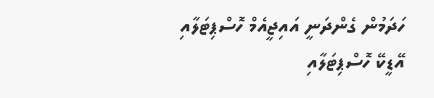ހަދަމުން ގެންދަނީ އައިޖީއެމް ހޮސްޕިޓަލާއި އޭޑީކޭ ހޮސްޕިޓަލާއި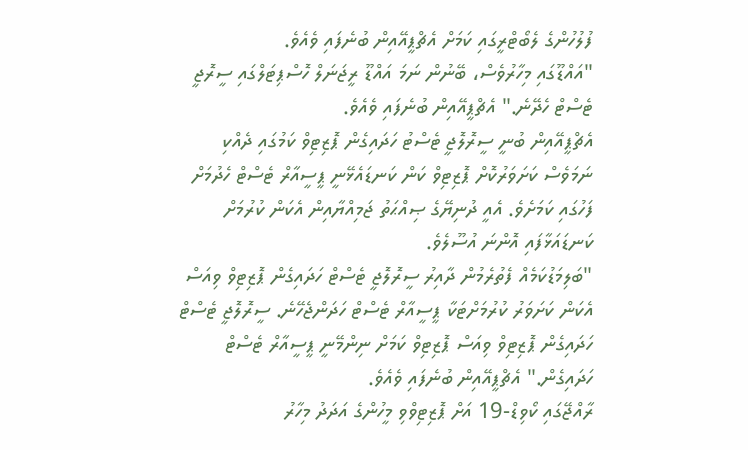ފުލުހުންގެ ލެބޯޓްރީގައި ކަމަށް އެޗްޕީއޭއިން ބުނެފައި ވެއެވެ.
"އައްޑޫގައި މިހާރުވެސް، ބޭނުން ނަމަ އައްޑޫ ރީޖަނަލް ހޮސްޕިޓަލްގައި ސީރޮޖީ ޓެސްޓް ހެދޭނެ." އެޗްޕީއޭއިން ބުނެފައި ވެއެވެ.
އެޗްޕީއޭއިން ބުނީ ސީރޮލޮޖީ ޓެސްޓު ހަދައިގެން ޕޮޒިޓިވް ކަމުގައި ދެއްކި ނަމަވެސް ކަށަވަރުކޮށް ޕޮޒިޓިވް ކަން ކަނޑައެޅޭނީ ޕީސީއާރް ޓެސްޓް ހެދުމަށް ފަހުގައި ކަމަށެވެ. އެއީ ދުނިޔޭގެ ޞިއްޙަތު ޖަމިއްޔާއިން އެކަން ކުރުމަށް ކަނޑައަޅާފައި އޮންނަ އުސޫލެވެ.
"ބަލިމަޑުކަމެއް ފެތުރެމުން ދާއިރު ސީރޮލޮޖީ ޓެސްޓް ހަދައިގެން ޕޮޒިޓިވް ވިއަސް އެކަން ކަށަވަރު ކުރުމަށްޓަކާ ޕީސީއާރް ޓެސްޓް ހަދަންޖެހޭނެ. ސީރޮލޮޖީ ޓެސްޓް ހަދައިގެން ޕޮޒިޓިވް ވިއަސް ޕޮޒިޓިވް ކަމަށް ނިންމޭނީ ޕީސީއާރް ޓެސްޓް ހަދައިގެން." އެޗްޕީއޭއިން ބުނެފައި ވެއެވެ.
ރާއްޖޭގައި ކޯވިޑް-19 އަށް ޕޮޒިޓިވްވި މީހުންގެ އަދަދު މިހާރު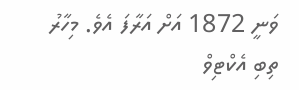ވަނީ 1872 އަށް އަރާފަ އެވެ. މިހާރު ތިބި އެކްޓިވް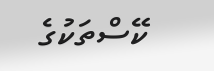ކޭސްތަކުގެ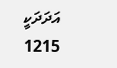އަދަދަކީ 1215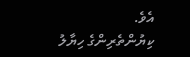އެވެ.
ކިޔުންތެރިންގެ ހިޔާލު